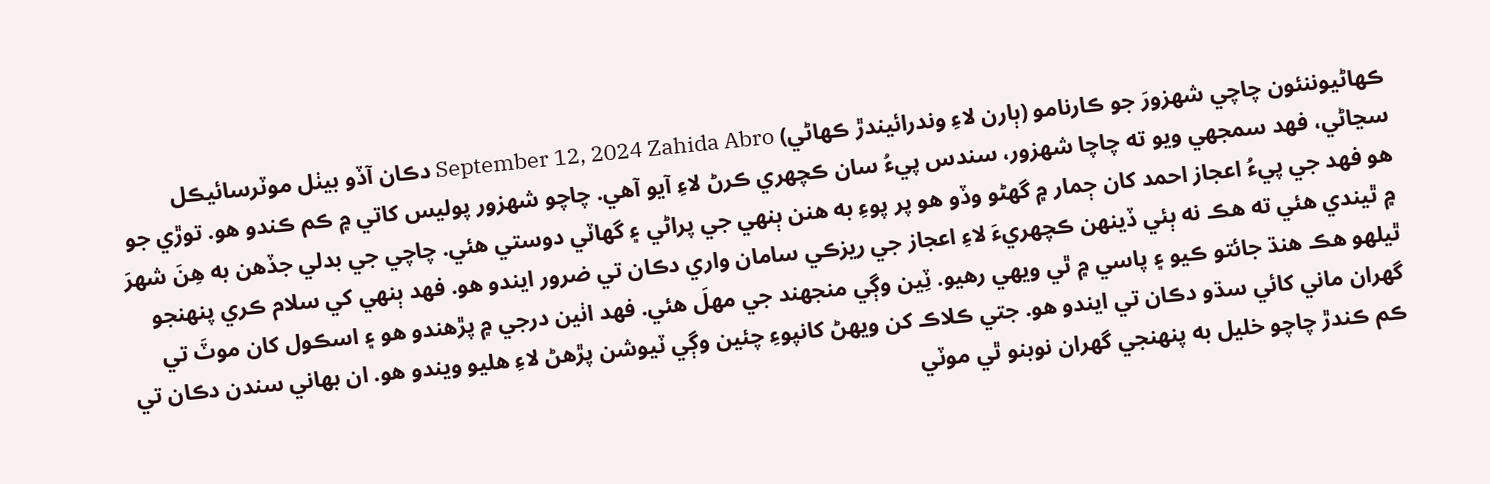ڪهاڻيوننئون چاچي شھزورَ جو ڪارنامو (ٻارن لاءِ وندرائيندڙ ڪھاڻي) September 12, 2024 Zahida Abro دڪان آڏو بيٺل موٽرسائيڪل سڃاڻي، فھد سمجهي ويو ته چاچا شهزور، سندس پيءُ سان ڪچهري ڪرڻ لاءِ آيو آھي. چاچو شهزور پوليس کاتي ۾ ڪم ڪندو ھو. توڙي جو ھو فھد جي پيءُ اعجاز احمد کان ڄمار ۾ گهڻو وڏو ھو پر پوءِ به ھنن ٻنهي جي پراڻي ۽ گهاٽي دوستي ھئي. چاچي جي بدلي جڏھن به ھِنَ شھرَ ۾ ٿيندي ھئي ته ھڪ نه ٻئي ڏينھن ڪچھريءَ لاءِ اعجاز جي ريزڪي سامان واري دڪان تي ضرور ايندو ھو. فھد ٻنهي کي سلام ڪري پنھنجو ٿيلهو ھڪ ھنڌ جائتو ڪيو ۽ پاسي ۾ ٿي ويھي رھيو. ٽِين وڳي منجهند جي مھلَ ھئي. فھد اٺين درجي ۾ پڙھندو ھو ۽ اسڪول کان موٽَ تي گهران ماني کائي سڌو دڪان تي ايندو ھو. جتي ڪلاڪ کن ويھڻ کانپوءِ چئين وڳي ٽيوشن پڙھڻ لاءِ ھليو ويندو ھو. ان بھاني سندن دڪان تي ڪم ڪندڙ چاچو خليل به پنھنجي گهران نوبنو ٿي موٽي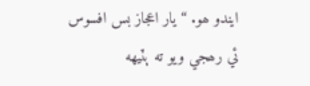ايندو ھو. “يار اعجاز بس افسوس ئي رھجي ويو ته ٻٽيھه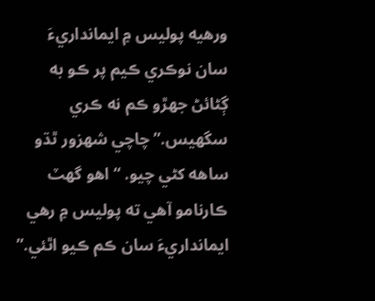ورھيه پوليس ۾ ايمانداريءَ سان نوڪري ڪيم پر ڪو به ڳڻائڻ جھڙو ڪم نه ڪري سگهيس.” چاچي شهزور ٿڌو ساھه کڻي چيو. “اھو گهٽ ڪارنامو آھي ته پوليس ۾ رھي ايمانداريءَ سان ڪم ڪيو اٿئي.”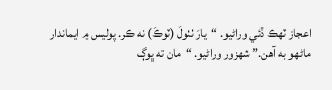اعجاز ٽھڪ ڏئي وراڻيو. “يارَ ٺٺولَ (ٽوڪَ) نه ڪر. پوليس ۾ ايماندار ماڻهو به آھن.” شهزور وراڻيو. “مان ته ڀوڳ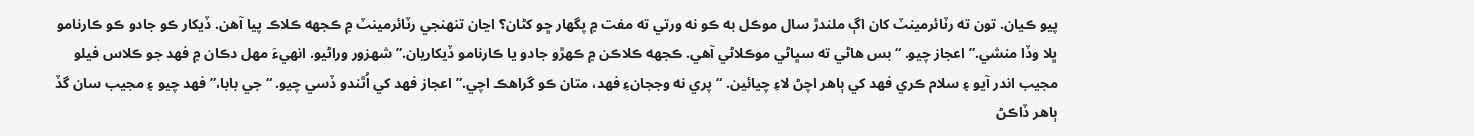پيو ڪيان. تون ته رٽائرمينٽ کان اڳ ملندڙ سال موڪل به ڪو نه ورتي ته مفت ۾ پگهار ڇو کڻان؟ اڃان تنھنجي رٽائرمينٽ ۾ ڪجهه ڪلاڪ پيا آھن. ڏيکار ڪو جادو ڪو ڪارنامو ڀلا وڏا منشي.” اعجاز چيو. “بس ھاڻي ته سڀاڻي موڪلاڻي آھي. ڪجهه ڪلاڪن ۾ ڪھڙو جادو يا ڪارنامو ڏيکاريان.” شهزور وراڻيو. انھيءَ مھل دڪان ۾ فھد جو ڪلاس فيلو مجيب اندر آيو ۽ سلام ڪري فھد کي ٻاھر اچڻ لاءِ چيائين. “پري نه وججانءِ فھد، متان ڪو گراھڪ اچي.” اعجاز فھد کي اُٿندو ڏسي چيو. “جي بابا،” فھد چيو ۽ مجيب سان گڏ ٻاھر ڏاڪڻ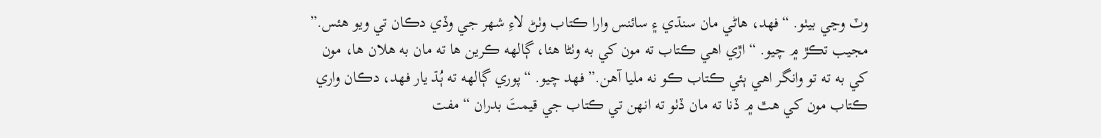وٽ وڃي بيٺو. “فھد، ھاڻي مان سنڌي ۽ سائنس وارا ڪتاب وٺڻ لاءِ شھر جي وڏي دڪان تي ويو ھئس.” مجيب تڪڙ ۾ چيو. “اڙي اھي ڪتاب ته مون کي به وٺڻا ھئا، ڳالهه ڪرين ھا ته مان به ھلان ھا، مون کي به ته تو وانگر اھي ٻئي ڪتاب ڪو نه مليا آھن.” فھد چيو. “پوري ڳالهه ته ٻُڌ يار فھد، دڪان واري ڪتاب مون کي ھٿ ۾ ڏنا ته مان ڏٺو ته انهن تي ڪتاب جي قيمتَ بدران “مفت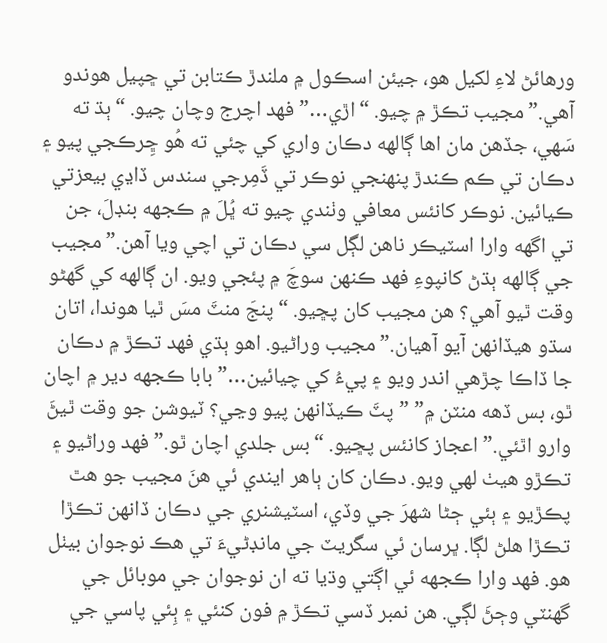ورھائڻ لاءِ لکيل ھو، جيئن اسڪول ۾ ملندڙ ڪتابن تي ڇپيل ھوندو آھي.” مجيب تڪڙ ۾ چيو. “اڙي…” فھد اچرج وچان چيو. “ٻڌ ته سَھي، جڏھن مان اھا ڳالهه دڪان واري کي چئي ته ھُو ڇِرڪجي پيو ۽ دڪان تي ڪم ڪندڙ پنھنجي نوڪر تي ڏَمِرجي سندس ڏاڍي بيعزتي ڪيائين. نوڪر کانئس معافي وٺندي چيو ته ڀُلَ ۾ ڪجهه بنڊلَ، جن تي اگهه وارا اسٽيڪر ناھن لڳل سي دڪان تي اچي ويا آھن.” مجيب جي ڳالهه ٻڌڻ کانپوءِ فھد ڪنھن سوچَ ۾ پئجي ويو. ان ڳالهه کي گهڻو وقت ٿيو آھي؟ ھن مجيب کان پڇيو. “پنجَ منٽَ مسَ ٿيا ھوندا، اتان سڌو ھيڏانھن آيو آھيان.” مجيب وراڻيو. اھو ٻڌي فھد تڪڙ ۾ دڪان جا ڏاڪا چڙھي اندر ويو ۽ پيءُ کي چيائين…” بابا ڪجهه دير ۾ اچان ٿو، بس ڏھه منٽن ۾” ”پٽَ ڪيڏانھن پيو وڃي؟ ٽيوشن جو وقت ٿيڻَ وارو اٿئي.” اعجاز کانئس پڇيو. “بس جلدي اچان ٿو.” فھد وراڻيو ۽ تڪڙو ھيٺ لھي ويو. دڪان کان ٻاھر ايندي ئي ھنَ مجيب جو ھٿ پڪڙيو ۽ ٻئي ڄڻا شھرَ جي وڏي، اسٽيشنري جي دڪان ڏانھن تڪڙا تڪڙا ھلڻ لڳا. ڀرسان ئي سگريٽ جي مانڊڻيءَ تي ھڪ نوجوان بيٺل ھو. فھد وارا ڪجهه ئي اڳتي وڌيا ته ان نوجوان جي موبائل جي گهنٽي وڄڻَ لڳي. ھن نمبر ڏسي تڪڙ ۾ فون کنئي ۽ ٻِئي پاسي جي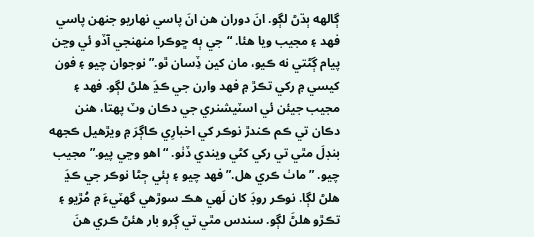ڳالهه ٻڌڻ لڳو. انَ دوران ھن انَ پاسي نھاريو جنھن پاسي فھد ۽ مجيب ويا ھئا. “جي ٻه ڇوڪرا منھنجي آڏو ئي وڃن پيام ڳڻتي نه ڪيو، مان کين ڏِسان ٿو.” نوجوان چيو ۽ فون کيسي ۾ رکي تڪڙ ۾ فھد وارن جي ڪڍَ ھلڻ لڳو. فھد ۽ مجيب جيئن ئي اسٽيشنري جي دڪان وٽ پھتا، ھنن دڪان تي ڪم ڪندڙ نوڪر کي اخبارِي ڪاڳرَ ۾ ويڙھيل ڪجهه بنڊلَ مٿي تي رکي کڻي ويندي ڏٺو. “اھو وڃي پيو.” مجيب چيو. ”ماٺ ڪري ھل.” فھد چيو ۽ ٻئي ڄڻا نوڪر جي ڪڍَ ھلڻ لڳا. نوڪر روڊَ کان لَھي ھڪ سوڙھي گهٽيءَ ۾ مُڙيو ۽ تڪڙو ھلڻَ لڳو. سندس مٿي تي ڳرو بار ھئڻ ڪري ھنَ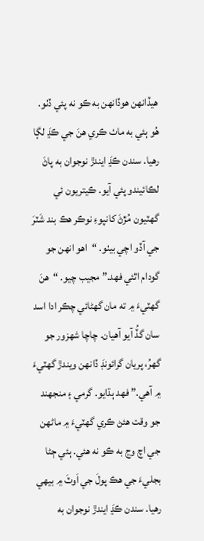ھيڏانھن ھوڏانھن به ڪو نه پئي ڏٺو. ھُو ٻئي به ماٺ ڪري ھنَ جي ڪڍَ لڳا رھيا. سندن ڪڍَ ايندڙ نوجوان به پاڻَ لڪائيندو پئي آيو. ڪيتريون ئي گهٽيون مُڙڻَ کانپوءِ نوڪر ھڪ بند شَٽرَ جي آڏو اچي بيٺو. “اھو انهن جو گودام اٿئي فھد.” مجيب چيو. “ھنَ گهٽيءَ ۾ ته مان گهڻائي چڪر ادا اسد سان گڏُ آيو آھيان. چاچا شھزور جو گهرُ، پريان گرائونڊَ ڏانھن ويندڙ گهٽيءَ ۾ آھي.” فھد ٻڌايو. گرمي ۽ منجهند جو وقت ھئڻ ڪري گهٽيءَ ۾ ماڻهن جي اچ وڃ به ڪو نه ھئي. ٻئي ڄڻا بجليءَ جي ھڪ پولَ جي اَوٽَ ۾ بيھي رھيا. سندن ڪڍَ ايندڙ نوجوان به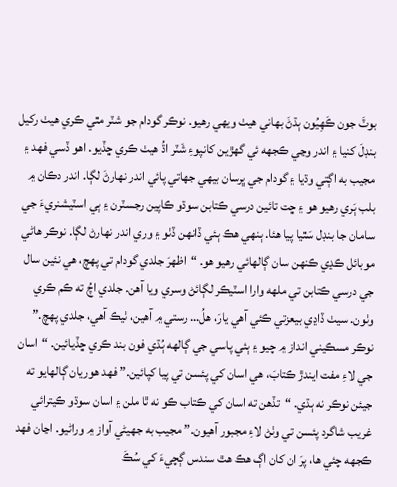بوٽَ جون ڪَھِيُون ٻڌڻَ بھاني ھيٺ ويھي رھيو. نوڪر گودام جو شٽر مٿي ڪري ھيٺ رکيل بنڊلَ کنيا ۽ اندر وڃي ڪجهه ئي گهڙين کانپوءِ شَٽر اڌُ ھيٺ ڪري ڇڏيو. اھو ڏسي فھد ۽ مجيب به اڳتي وڌيا ۽ گودام جي ڀرسان بيھي جهاتي پائي اندر نھارڻَ لڳا. اندر دڪان ۾ بلب ٻَري رھيو ھو ۽ ڇت تائين درسي ڪتابن سوڌو ڪاپين رجسٽرن ۽ ٻي اسٽيشنريءَ جي سامان جا بنڊل سَٿيا پيا ھئا. ٻنهي ھڪ ٻئي ڏانھن ڏٺو ۽ وري اندر نھارڻ لڳا. نوڪر ھاڻي موبائل ڪڍي ڪنھن سان ڳالهائي رھيو ھو. “اظھرَ جلدي گودام تي پھچ، ھي نئين سال جي درسي ڪتابن تي ملهه وارا اسٽيڪر لڳائڻ وسري ويا آھن. جلدي اچُ ته ڪم ڪري وٺون. سيٺ ڏاڍي بيعزتي ڪئي آھي يارَ، ھلُ… رستي ۾ آھين، ٺيڪ آھي، جلدي پھچ.” نوڪر مسڪيني انداز ۾ چيو ۽ ٻئي پاسي جي ڳالهه ٻُڌي فون بند ڪري ڇڏيائين. “اسان جي لاءِ مفت ايندڙ ڪتابَ، ھي اسان کي پئسن تي پيا کپائين.” فھد ھوريان ڳالهايو ته جيئن نوڪر نه ٻڌي. “تڏھن ته اسان کي ڪتاب ڪو نه ٿا ملن ۽ اسان سوڌو ڪيترائي غريب شاگرد پئسن تي وٺڻ لاءِ مجبور آھيون.” مجيب به جهيڻي آواز ۾ وراڻيو. اڃان فھد ڪجهه چئي ھا، پرَ ان کان اڳ ھڪ ھٿ سندس ڳچيءَ کي سُڪَ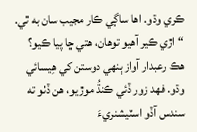ڪري وڌو. اھا ساڳي ڪار مجيب سان به ٿي. “اڙي ڪير آھيو توھان، ھتي ڇا پيا ڪيو؟ ھڪ رعبدار آواز ٻنهي دوستن کي ھِيسائي وڌو. فھد زور ڏئي ڪنڌُ موڙيو، ھن ڏٺو ته سندس آڏو اسٽيشنريءَ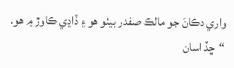واري دڪانَ جو مالڪ صفدر بيٺو ھو ۽ ڏاڍي ڪاوڙ ۾ ھو. “ڇڏ اسان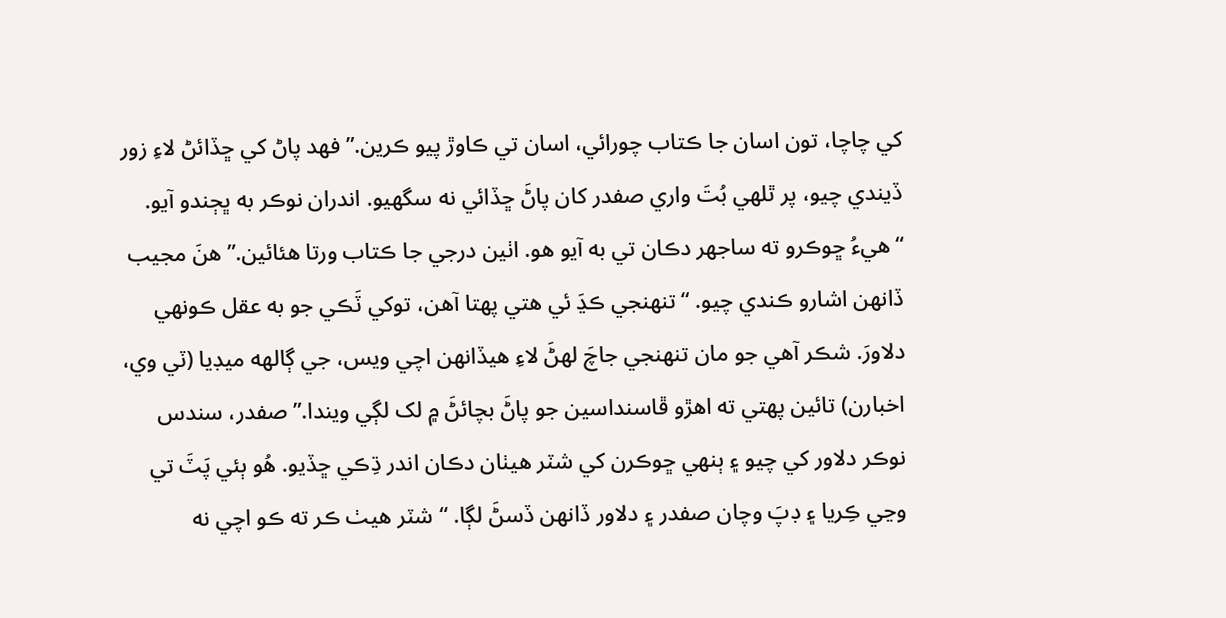کي چاچا، تون اسان جا ڪتاب چورائي، اسان تي ڪاوڙ پيو ڪرين.” فھد پاڻ کي ڇڏائڻ لاءِ زور ڏيندي چيو، پر ٿلهي بُتَ واري صفدر کان پاڻَ ڇڏائي نه سگهيو. اندران نوڪر به ڀڄندو آيو. “ھيءُ ڇوڪرو ته ساجهر دڪان تي به آيو ھو. اٺين درجي جا ڪتاب ورتا ھئائين.” ھنَ مجيب ڏانھن اشارو ڪندي چيو. “تنھنجي ڪڍَ ئي ھتي پھتا آھن، توکي ٽَڪي جو به عقل ڪونهي دلاورَ. شڪر آھي جو مان تنھنجي جاچَ لھڻَ لاءِ ھيڏانھن اچي ويس، جي ڳالهه ميڊيا (ٽي وي، اخبارن) تائين پھتي ته اھڙو ڦاسنداسين جو پاڻَ بچائڻَ ۾ لک لڳي ويندا.” صفدر، سندس نوڪر دلاور کي چيو ۽ ٻنهي ڇوڪرن کي شٽر ھيٺان دڪان اندر ڌِڪي ڇڏيو. ھُو ٻئي پَٽَ تي وڃي ڪِريا ۽ ڊپَ وچان صفدر ۽ دلاور ڏانھن ڏسڻَ لڳا. “شٽر ھيٺ ڪر ته ڪو اچي نه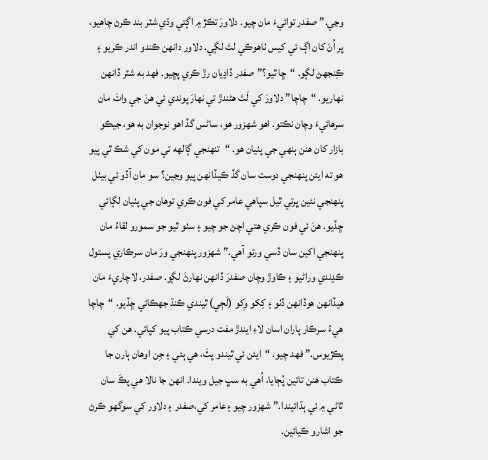وڃي.” صفدر توائيءَ مان چيو. دلاورَ تڪڙ ۾ اڳتي وڌي شٽر بند ڪرڻ چاھيو، پر اُنَ کان اڳ ئي کيس ٺاھوڪي لتَ لڳي. دلاور دانھن ڪندو اندر ڪريو ۽ ڪِنجهڻ لڳو. “ڇا ٿيو؟” صفدر ڏاڍيان رڙ ڪري پڇيو. فھد به شٽر ڏانھن نھاريو. “چاچا” دلاورَ کي لَتَ ھڻندڙ تي نھارَ پوندي ئي ھنَ جي واتَ مان سرھائيءَ وچان نڪتو. اھو شھزور ھو، ساڻس گڏ اھو نوجوان به ھو، جيڪو بازار کان ھنن ٻنهي جي پٺيان ھو. “تنھنجي ڳالهه تي مون کي شڪ ٿي پيو ھو ته ايئن پنھنجي دوست سان گڏ ڪيڏانھن پيو وڃين؟ سو مان آڏو ئي بيٺل پنھنجي نئين ڀرتي ٿيل سپاھي عامر کي فون ڪري توھان جي پٺيان لڳائي ڇڏيو. ھنَ ئي فون ڪري ھتي اچڻ جو چيو ۽ سٺو ٿيو جو سمورو لقاءُ مان پنھنجي اکين سان ڏسي ورتو آھي.” شھزور پنھنجي ورَ مان سرڪاري پستول ڪڍندي وراڻيو ۽ ڪاوڙ وچان صفدرَ ڏانھن نھارڻَ لڳو. صفدر، لاچاريءَ مان ھيڏانھن ھوڏانھن ڏٺو ۽ کِکو وِکو (لَڄي) ٿيندي ڪنڌ جهڪائي ڇڏيو. “چاچا ھيءُ سرڪار پاران اسان لاءِ ايندڙ مفت درسي ڪتاب پيو کپائي. ھن کي پڪڙيوس.” فھد چيو. “ايئن ئي ٿيندو پٽَ، ھي ٻئي ۽ جِن اوھان ٻارن جا ڪتاب ھنن تائين پُڄايا، اُھي به سڀ جيل ويندا. انهن جا نالا ھي پڪَ سان ٿاڻي ۾ ئي ٻڌائيندا.” شھزور چيو ۽عامر کي،صفدر ۽ دلاور کي سوگهو ڪرڻ جو اشارو ڪيائين.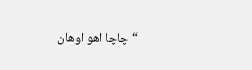“چاچا اھو اوھان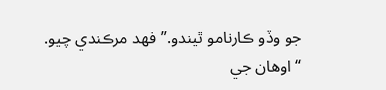جو وڏو ڪارنامو ٿيندو.”فھد مرڪندي چيو. “اوھان جي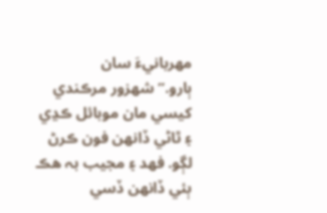مھربانيءَ سان ٻارو.”شھزور مرڪندي کيسي مان موبائل ڪڍي ۽ ٿاڻي ڏانھن فون ڪرڻ لڳو. فھد ۽ مجيب بہ ھڪ ٻئي ڏانھن ڏسي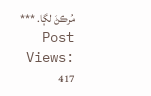مُرڪڻَ لڳا. *** Post Views: 417